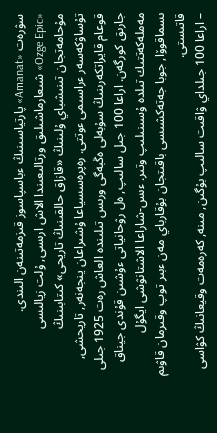سۋرەت «Amanat» پارتياسىنىڭ ءباسپاسوز قىزمەتىنەن الىندى.
«Ozge Epic» شىعارماشىلىق ورتالىعىندا الاش ارىسى, ۇلت زيالىسى مۇحامەتجان تىنىشباي ۇلىنىڭ «قازاق حالقىنىڭ تاريحى» كىتابىنىڭ تۇساۋكەسەر ءراسىمى ءوتتى. رەپرەسسياعا ۇشىراعان ينجەنەر, تاريحشى, قوعام قايراتكەرىنىڭ سۇبەلى ەڭبەگى ورىس تىلىندە العاش رەت 1925 جىلى جارىق كورگەن. اراعا 100 جىل سالىپ, ەل رۋحانياتى ءۇشىن قۇندى جيناق مەملەكەتتىك تىلدە ۇسىنىلىپ وتىر. ءىس-شاراعا الاشتانۋشى ايگۇل ىسماقوۆا, جوبا جەتەكشىسى باقىتجان بۇقارباي مەن ءبىر توپ وقىرمان قاۋىم قاتىستى.
– اراعا 100 جىلداي ۋاقىت سالىپ بۇگىن, مىنە, كەرەمەت وقيعانىڭ كۋاسى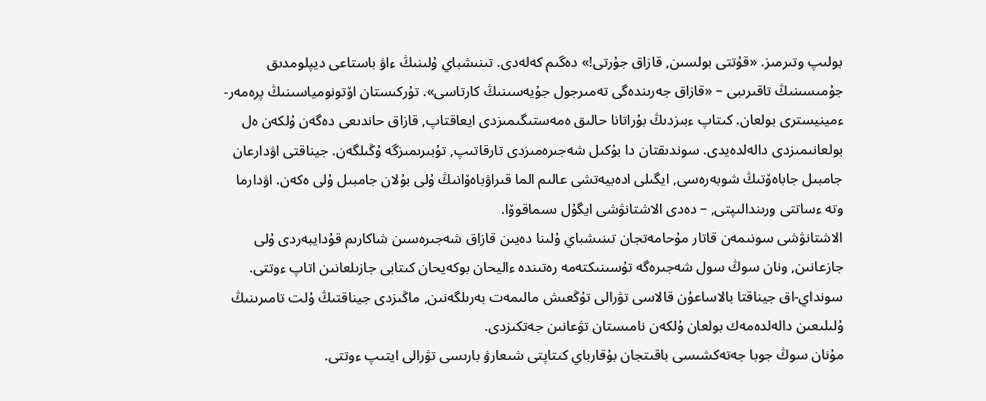بولىپ وتىرمىز. «قۇتتى بولسىن, قازاق جۇرتى!» دەگىم كەلەدى. تىنىشباي ۇلىنىڭ ءاۋ باستاعى ديپلومدىق جۇمىسىنىڭ تاقىرىبى – «قازاق جەرىندەگى تەمىرجول جۇيەسىنىڭ كارتاسى». تۇركىستان اۆتونومياسىنىڭ پرەمەر-ءمينيسترى بولعان. كىتاپ ءبىزدىڭ بۇراتانا حالىق ەمەستىگىمىزدى ايعاقتاپ, قازاق حاندىعى دەگەن ۇلكەن ەل بولعانىمىزدى دالەلدەيدى. سوندىقتان دا بۇكىل شەجىرەمىزدى تارقاتىپ, تۇبىرىمىزگە ۇڭىلگەن. جيناقتى اۋدارعان جامبىل جاباەۆتىڭ شوبەرەسى, ايگىلى ادەبيەتشى عالىم الما قىراۋباەۆانىڭ ۇلى بۇلان جامبىل ۇلى ەكەن. اۋدارما وتە ءساتتى ورىندالىپتى, – دەدى الاشتانۋشى ايگۇل ىسماقوۆا.
الاشتانۋشى سونىمەن قاتار مۇحامەتجان تىنىشباي ۇلىنا دەيىن قازاق شەجىرەسىن شاكارىم قۇدايبەردى ۇلى جازعانىن, ونان سوڭ سول شەجىرەگە تۇسىنىكتەمە رەتىندە ءاليحان بوكەيحان كىتابى جازىلعانىن اتاپ ءوتتى. سونداي-اق جيناقتا بالاساعۇن قالاسى تۋرالى تۇڭعىش مالىمەت بەرىلگەنىن, ماڭىزدى جيناقتىڭ ۇلت تامىرىنىڭ ۇلىلىعىن دالەلدەمەك بولعان ۇلكەن نامىستان تۋعانىن جەتكىزدى.
مۇنان سوڭ جوبا جەتەكشىسى باقىتجان بۇقارباي كىتاپتى شىعارۋ بارىسى تۋرالى ايتىپ ءوتتى.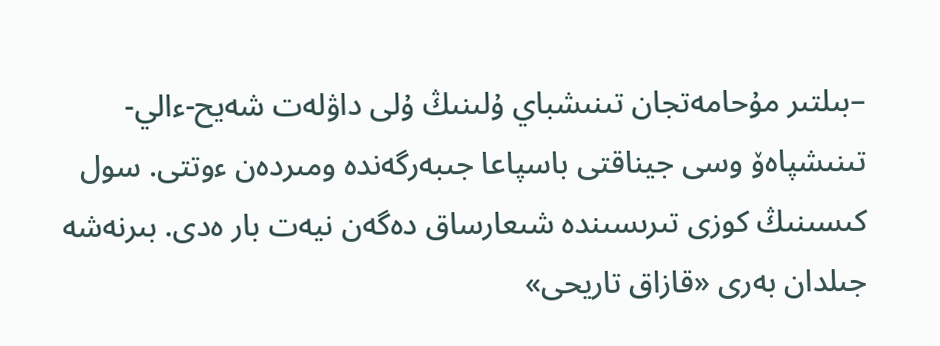–بىلتىر مۇحامەتجان تىنىشباي ۇلىنىڭ ۇلى داۋلەت شەيح-ءالي-تىنىشپاەۆ وسى جيناقتى باسپاعا جىبەرگەندە ومىردەن ءوتتى. سول كىسىنىڭ كوزى تىرىسىندە شىعارساق دەگەن نيەت بار ەدى. بىرنەشە جىلدان بەرى «قازاق تاريحى»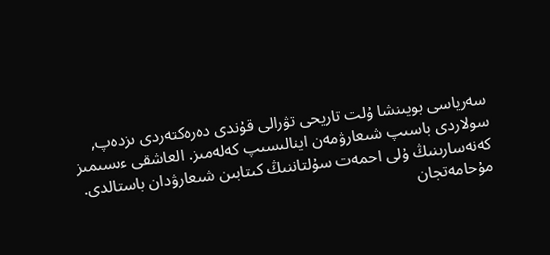سەرياسى بويىنشا ۇلت تاريحى تۋرالى قۇندى دەرەكتەردى ىزدەپ, سولاردى باسىپ شىعارۋمەن اينالىسىپ كەلەمىز. العاشقى ءىسىمىز كەنەسارىنىڭ ۇلى احمەت سۇلتاننىڭ كىتابىن شىعارۋدان باستالدى. مۇحامەتجان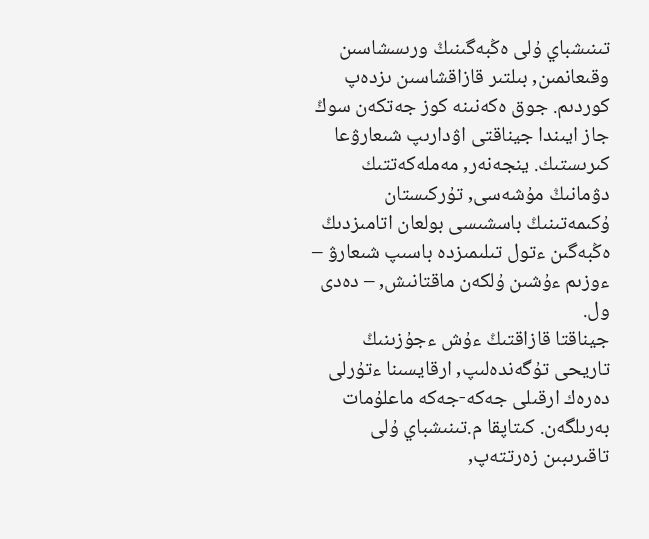تىنىشباي ۇلى ەڭبەگىنىڭ ورىسشاسىن وقىعانمىن, بىلتىر قازاقشاسىن ىزدەپ كوردىم. جوق ەكەنىنە كوز جەتكەن سوڭ جاز ايىندا جيناقتى اۋدارىپ شىعارۋعا كىرىستىك. ينجەنەر, مەملەكەتتىك دۋمانىڭ مۇشەسى, تۇركىستان ۇكىمەتىنىڭ باسشىسى بولعان اتامىزدىڭ ەڭبەگىن ءتول تىلىمىزدە باسىپ شىعارۋ – ءوزىم ءۇشىن ۇلكەن ماقتانىش, – دەدى ول.
جيناقتا قازاقتىڭ ءۇش ءجۇزىنىڭ تاريحى تۇگەندەلىپ, ارقايسىنا ءتۇرلى دەرەك ارقىلى جەكە-جەكە ماعلۇمات بەرىلگەن. كىتاپقا م.تىنىشباي ۇلى تاقىرىبىن زەرتتەپ,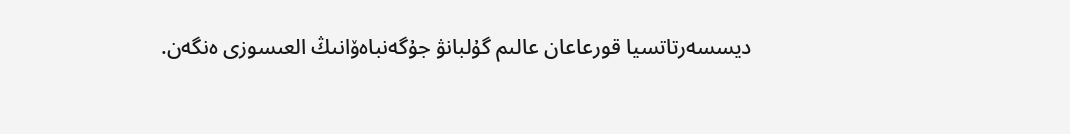ديسسەرتاتسيا قورعاعان عالىم گۇلبانۋ جۇگەنباەۆانىڭ العىسوزى ەنگەن.